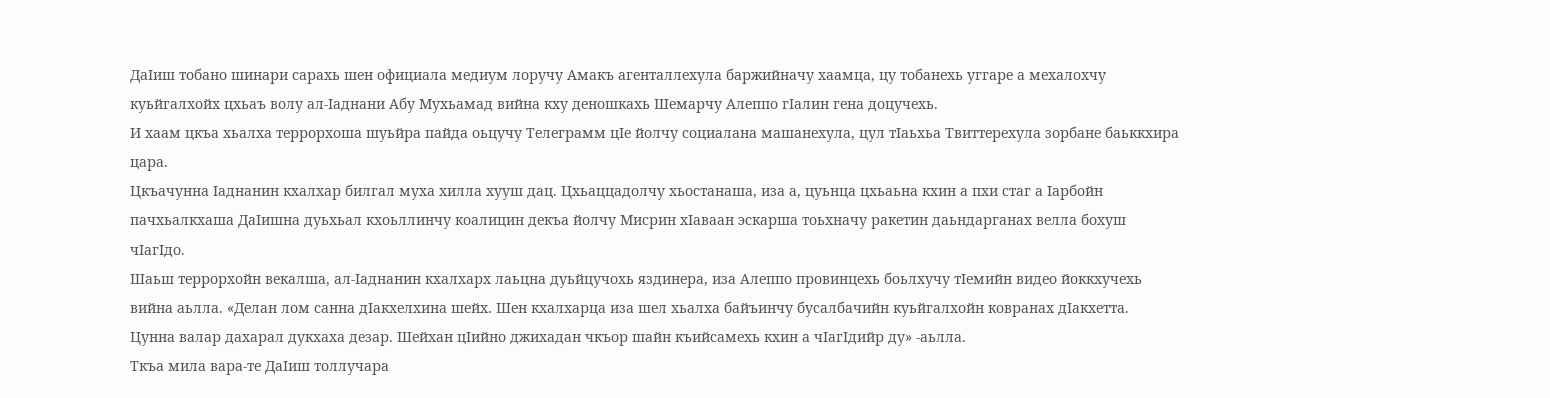ДаIиш тобано шинари сарахь шен официала медиум лоручу Амакъ агенталлехула баржийначу хаамца, цу тобанехь уггаре а мехалохчу куьйгалхойх цхьаъ волу ал-Iаднани Абу Мухьамад вийна кху деношкахь Шемарчу Алеппо гIалин гена доцучехь.
И хаам цкъа хьалха террорхоша шуьйра пайда оьцучу Телеграмм цIе йолчу социалана машанехула, цул тIаьхьа Твиттерехула зорбане баьккхира цара.
Цкъачунна Iаднанин кхалхар билгал муха хилла хууш дац. Цхьаццадолчу хьостанаша, иза а, цуьнца цхьаьна кхин а пхи стаг а Iарбойн пачхьалкхаша ДаIишна дуьхьал кхоьллинчу коалицин декъа йолчу Мисрин хIаваан эскарша тоьхначу ракетин даьндарганах велла бохуш чIагIдо.
Шаьш террорхойн векалша, ал-Iаднанин кхалхарх лаьцна дуьйцучохь яздинера, иза Алеппо провинцехь боьлхучу тIемийн видео йоккхучехь вийна аьлла. «Делан лом санна дIакхелхина шейх. Шен кхалхарца иза шел хьалха байъинчу бусалбачийн куьйгалхойн ковранах дIакхетта.
Цунна валар дахарал дукхаха дезар. Шейхан цIийно джихадан чкъор шайн къийсамехь кхин а чIагIдийр ду» -аьлла.
Ткъа мила вара-те ДаIиш толлучара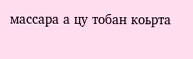массара а цу тобан коьрта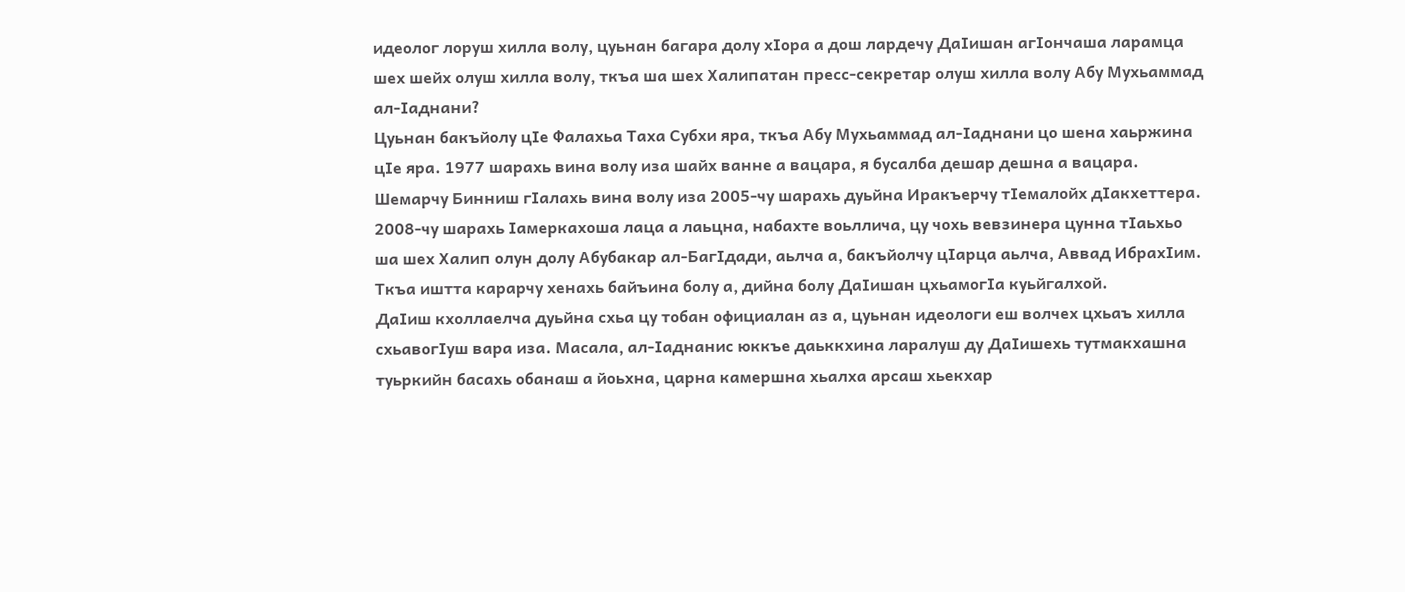идеолог лоруш хилла волу, цуьнан багара долу хIора а дош лардечу ДаIишан агIончаша ларамца шех шейх олуш хилла волу, ткъа ша шех Халипатан пресс-секретар олуш хилла волу Абу Мухьаммад ал-Iаднани?
Цуьнан бакъйолу цIе Фалахьа Таха Субхи яра, ткъа Абу Мухьаммад ал-Iаднани цо шена хаьржина цIе яра. 1977 шарахь вина волу иза шайх ванне а вацара, я бусалба дешар дешна а вацара. Шемарчу Бинниш гIалахь вина волу иза 2005-чу шарахь дуьйна Иракъерчу тIемалойх дIакхеттера.
2008-чу шарахь Iамеркахоша лаца а лаьцна, набахте воьллича, цу чохь вевзинера цунна тIаьхьо ша шех Халип олун долу Абубакар ал-БагIдади, аьлча а, бакъйолчу цIарца аьлча, Аввад ИбрахIим. Ткъа иштта карарчу хенахь байъина болу а, дийна болу ДаIишан цхьамогIа куьйгалхой.
ДаIиш кхоллаелча дуьйна схьа цу тобан официалан аз а, цуьнан идеологи еш волчех цхьаъ хилла схьавогIуш вара иза. Масала, ал-Iаднанис юккъе даьккхина ларалуш ду ДаIишехь тутмакхашна туьркийн басахь обанаш а йоьхна, царна камершна хьалха арсаш хьекхар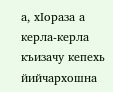а, хIораза а керла-керла къизачу кепехь йийчархошна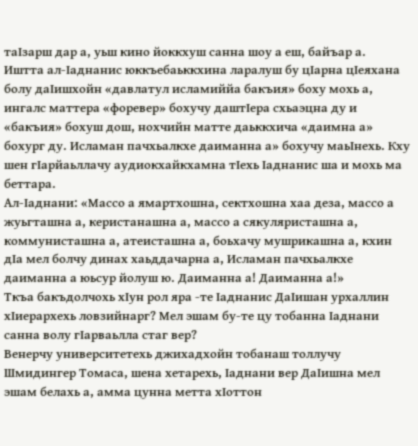таIзарш дар а, уьш кино йоккхуш санна шоу а еш, байъар а.
Иштта ал-Iаднанис юккъебаьккхина ларалуш бу цIарна цIеяхана болу даIишхойн «давлатул исламиййа бакъия» боху мохь а, ингалс маттера «форевер» бохучу даштIера схьаэцна ду и «бакъия» бохуш дош, нохчийн матте даьккхича «даимна а» бохург ду. Исламан пачхьалкхе даиманна а» бохучу маьIнехь. Кху шен гIарйаьллачу аудиокхайкхамна тIехь Iаднанис ша и мохь ма беттара.
Ал-Iаднани: «Массо а ямартхошна, сектхошна хаа деза, массо а жуьгташна а, керистанашна а, массо а сякуляристашна а, коммунисташна а, атеисташна а, боьхачу мушрикашна а, кхин дIа мел болчу динах хаьддачарна а, Исламан пачхьалкхе даиманна а юьсур йолуш ю. Даиманна а! Даиманна а!»
Ткъа бакъдолчохь хIун рол яра -те Iаднанис ДаIишан урхаллин хIиерархехь ловзийнарг? Мел эшам бу-те цу тобанна Iаднани санна волу гIарваьлла стаг вер?
Венерчу университетехь джихадхойн тобанаш толлучу Шмидингер Томаса, шена хетарехь, Iаднани вер ДаIишна мел эшам белахь а, амма цунна метта хIоттон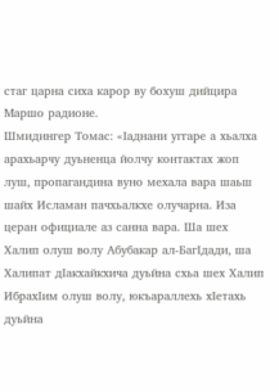стаг царна сиха карор ву бохуш дийцира Маршо радионе.
Шмидингер Томас: «Iаднани уггаре а хьалха арахьарчу дуьненца йолчу контактах жоп луш, пропагандина вуно мехала вара шаьш шайх Исламан пачхьалкхе олучарна. Иза церан официале аз санна вара. Ша шех Халип олуш волу Абубакар ал-БагIдади, ша Халипат дIакхайкхича дуьйна схьа шех Халип ИбрахIим олуш волу, юкъараллехь хIетахь дуьйна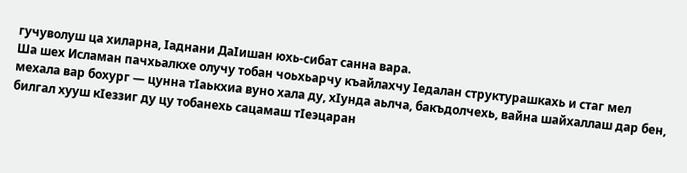гучуволуш ца хиларна, Iаднани ДаIишан юхь-сибат санна вара.
Ша шех Исламан пачхьалкхе олучу тобан чоьхьарчу къайлахчу Iедалан структурашкахь и стаг мел мехала вар бохург — цунна тIаькхиа вуно хала ду, хIунда аьлча, бакъдолчехь, вайна шайхаллаш дар бен, билгал хууш кIеззиг ду цу тобанехь сацамаш тIеэцаран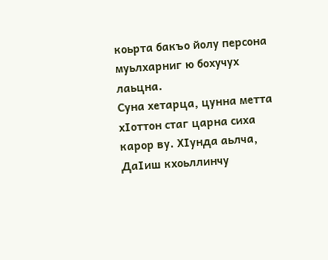коьрта бакъо йолу персона муьлхарниг ю бохучух лаьцна.
Суна хетарца, цунна метта хIоттон стаг царна сиха карор ву. ХIунда аьлча, ДаIиш кхоьллинчу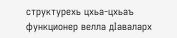структурехь цхьа-цхьаъ функционер велла дIаваларх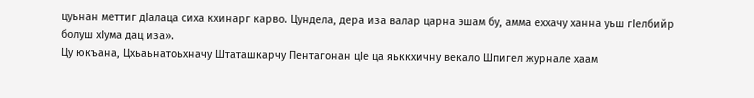цуьнан меттиг дIалаца сиха кхинарг карво. Цундела, дера иза валар царна эшам бу, амма еххачу ханна уьш гIелбийр болуш хIума дац иза».
Цу юкъана, Цхьаьнатоьхначу Штаташкарчу Пентагонан цIе ца яьккхичну векало Шпигел журнале хаам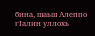бина, шаьш Алеппо гIалин уллохь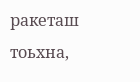ракеташ тоьхна,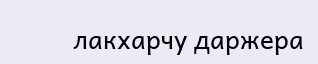лакхарчу даржера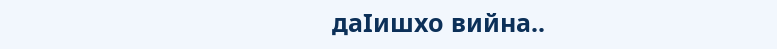даIишхо вийна..